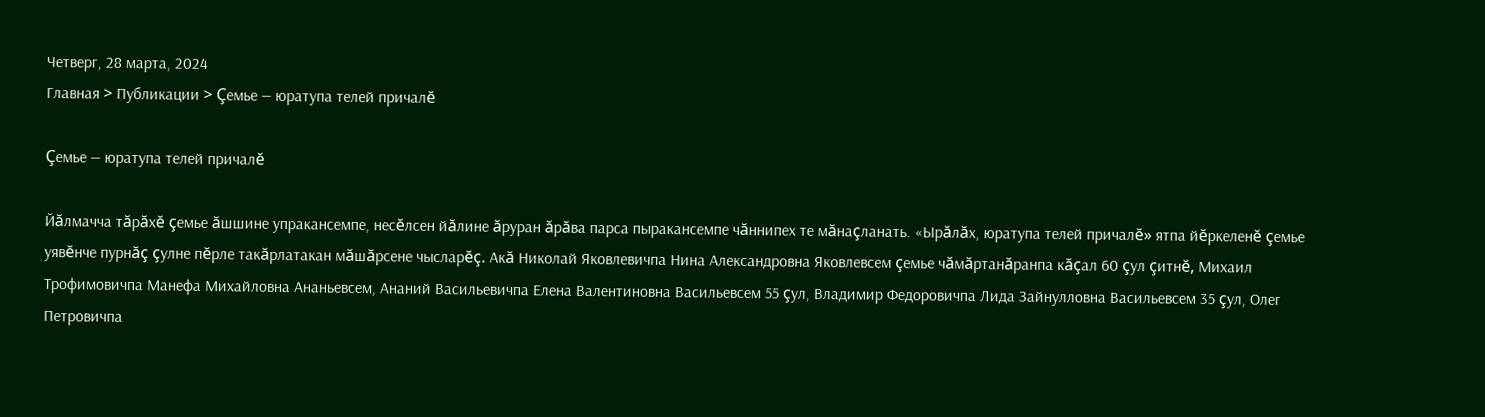Четверг, 28 марта, 2024
Главная > Публикации > Çемье — юратупа телей причалĕ

Çемье — юратупа телей причалĕ

Йăлмачча тăрăхĕ çемье ăшшине упракансемпе, несĕлсен йăлине ăруран ăрăва парса пыракансемпе чăннипех те мăнаçланать. «Ырăлăх, юратупа телей причалĕ» ятпа йĕркеленĕ çемье уявĕнче пурнăç çулне пĕрле такăрлатакан мăшăрсене чысларĕç. Акă Николай Яковлевичпа Нина Александровна Яковлевсем çемье чăмăртанăранпа кăçал 60 çул çитнĕ, Михаил Трофимовичпа Манефа Михайловна Ананьевсем, Ананий Васильевичпа Елена Валентиновна Васильевсем 55 çул, Владимир Федоровичпа Лида Зайнулловна Васильевсем 35 çул, Олег Петровичпа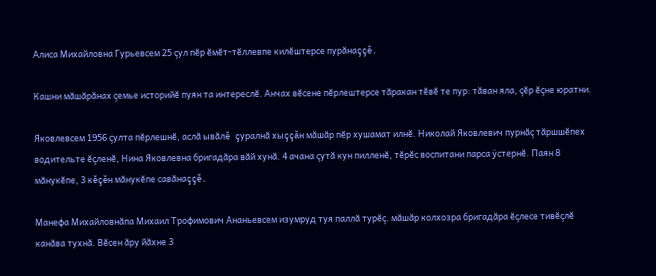Алиса Михайловна Гурьевсем 25 çул пĕр ĕмĕт-тĕллевпе килĕштерсе пурăнаççĕ.

Кашни мăшăрăнах çемье историйĕ пуян та интереслĕ. Анчах вĕсене пĕрлештерсе тăракан тĕвĕ те пур: тăван яла, çĕр ĕçне юратни.

Яковлевсем 1956 çулта пĕрлешнĕ, аслă ывăлĕ çуралнă хыççăн мăшăр пĕр хушамат илнĕ. Николай Яковлевич пурнăç тăршшĕпех водительте ĕçленĕ, Нина Яковлевна бригадăра вăй хунă. 4 ачана çутă кун пилленĕ, тĕрĕс воспитани парса ÿстернĕ. Паян 8 мăнукĕпе, 3 кĕçĕн мăнукĕпе савăнаççĕ.

Манефа Михайловнăпа Михаил Трофимович Ананьевсем изумруд туя паллă турĕç. мăшăр колхозра бригадăра ĕçлесе тивĕçлĕ канăва тухнă. Вĕсен ăру йăхне 3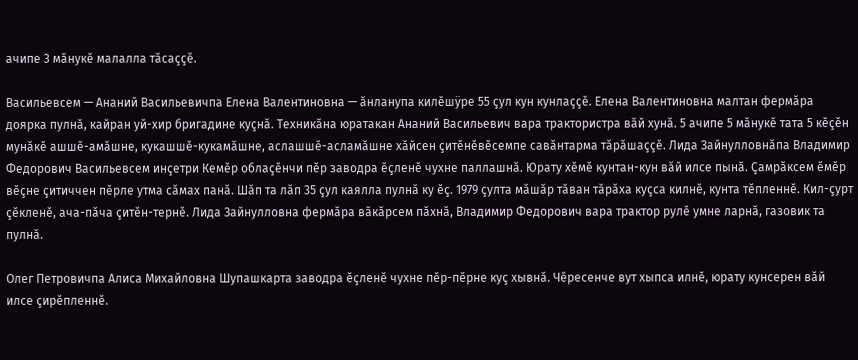ачипе 3 мăнукĕ малалла тăсаççĕ.

Васильевсем — Ананий Васильевичпа Елена Валентиновна — ăнланупа килĕшÿре 55 çул кун кунлаççĕ. Елена Валентиновна малтан фермăра доярка пулнă, кайран уй-хир бригадине куçнă. Техникăна юратакан Ананий Васильевич вара трактористра вăй хунă. 5 ачипе 5 мăнукĕ тата 5 кĕçĕн мунăкĕ ашшĕ-амăшне, кукашшĕ-кукамăшне, аслашшĕ-асламăшне хăйсен çитĕнĕвĕсемпе савăнтарма тăрăшаççĕ. Лида Зайнулловнăпа Владимир Федорович Васильевсем инçетри Кемĕр облаçĕнчи пĕр заводра ĕçленĕ чухне паллашнă. Юрату хĕмĕ кунтан-кун вăй илсе пынă. Çамрăксем ĕмĕр вĕçне çитиччен пĕрле утма сăмах панă. Шăп та лăп 35 çул каялла пулнă ку ĕç. 1979 çулта мăшăр тăван тăрăха куçса килнĕ, кунта тĕпленнĕ. Кил-çурт çĕкленĕ, ача-пăча çитĕн-тернĕ. Лида Зайнулловна фермăра вăкăрсем пăхнă, Владимир Федорович вара трактор рулĕ умне ларнă, газовик та пулнă.

Олег Петровичпа Алиса Михайловна Шупашкарта заводра ĕçленĕ чухне пĕр-пĕрне куç хывнă. Чĕресенче вут хыпса илнĕ, юрату кунсерен вăй илсе çирĕпленнĕ.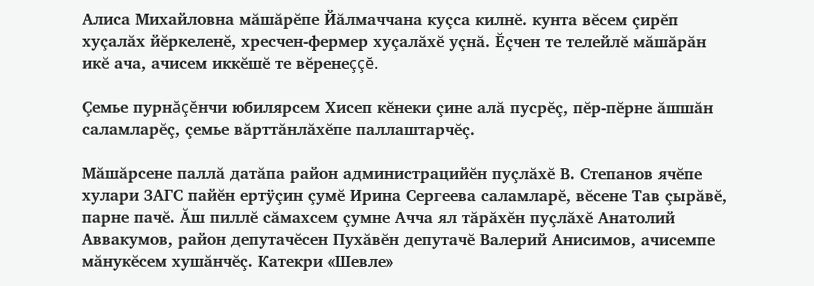Алиса Михайловна мăшăрĕпе Йăлмаччана куçса килнĕ. кунта вĕсем çирĕп хуçалăх йĕркеленĕ, хресчен-фермер хуçалăхĕ уçнă. Ĕçчен те телейлĕ мăшăрăн икĕ ача, ачисем иккĕшĕ те вĕренеççĕ.

Çемье пурнăçĕнчи юбилярсем Хисеп кĕнеки çине алă пусрĕç, пĕр-пĕрне ăшшăн саламларĕç, çемье вăрттăнлăхĕпе паллаштарчĕç.

Мăшăрсене паллă датăпа район администрацийĕн пуçлăхĕ В. Степанов ячĕпе хулари ЗАГС пайĕн ертÿçин çумĕ Ирина Сергеева саламларĕ, вĕсене Тав çырăвĕ, парне пачĕ. Ăш пиллĕ сăмахсем çумне Ачча ял тăрăхĕн пуçлăхĕ Анатолий Аввакумов, район депутачĕсен Пухăвĕн депутачĕ Валерий Анисимов, ачисемпе мăнукĕсем хушăнчĕç. Катекри «Шевле»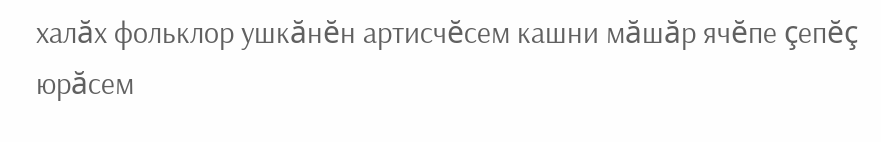халăх фольклор ушкăнĕн артисчĕсем кашни мăшăр ячĕпе çепĕç юрăсем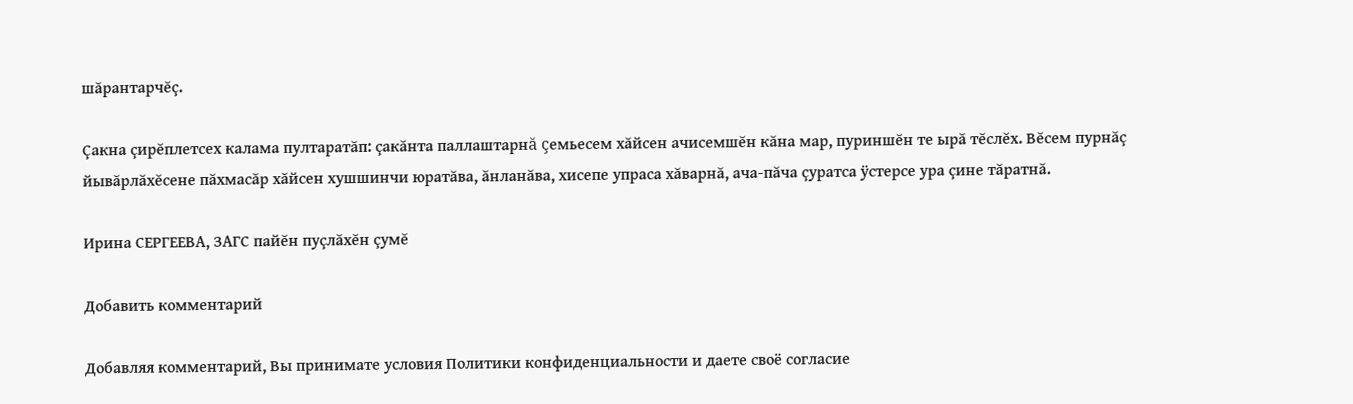шăрантарчĕç.

Çакна çирĕплетсех калама пултаратăп: çакăнта паллаштарнă çемьесем хăйсен ачисемшĕн кăна мар, пуриншĕн те ырă тĕслĕх. Вĕсем пурнăç йывăрлăхĕсене пăхмасăр хăйсен хушшинчи юратăва, ăнланăва, хисепе упраса хăварнă, ача-пăча çуратса ÿстерсе ура çине тăратнă.

Ирина СЕРГЕЕВА, ЗАГС пайĕн пуçлăхĕн çумĕ

Добавить комментарий

Добавляя комментарий, Вы принимате условия Политики конфиденциальности и даете своё согласие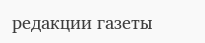редакции газеты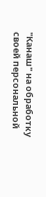"Канаш" на обработку своей персональной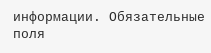информации. Обязательные поля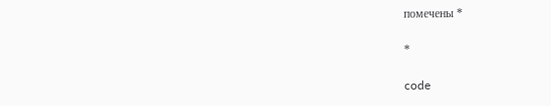помечены *

*

code